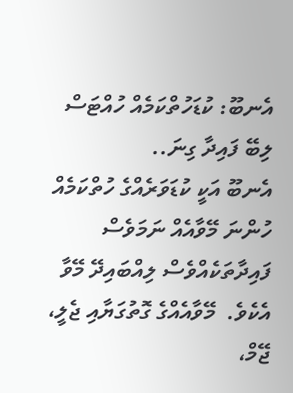އެނބޫ: ކުޑަހުތްކަމެއް ހުއްޓަސް ލިބޭ ފައިދާ ގިނަ..
އެނބޫ އަކީ ކުޑަވަރެއްގެ ހުތްކަމެއް ހުންނަ މޭވާއެއް ނަމަވެސް ފައިދާތަކެއްވެސް ލިއްބައިދޭ މޭވާ އެކެވެ.  މޭވާއެއްގެ ގޮތުގަޔާއި ޖެލީ، ޖޭމް،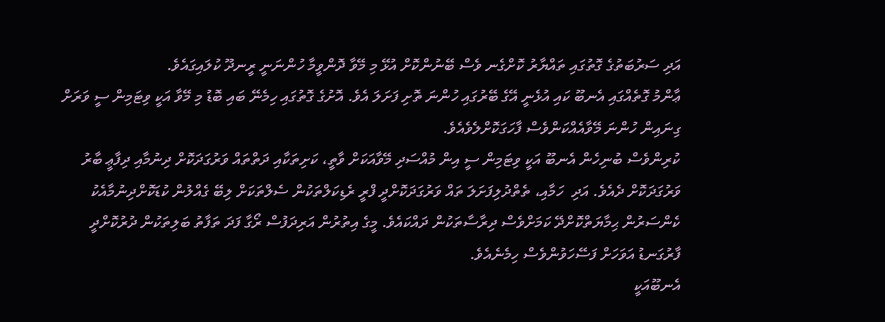އަދި ސަރުބަތުގެ ގޮތުގައި ތައްޔާރު ކޮށްގެނ ވެސް ބޭނުންކޮށް އުޅޭ މި މޭވާ ދޮންވީމާ ހުންނަނީ ރީނދޫ ކުލައިގައެވެ.
ޢާންމު ގޮތެއްގައި އެނބޫ ކައި އުޅެނީ އޭގެ ބޭރުގައި ހުންނަ ތޮށި ފަށަލަ އެވެ. އޮށުގެ ގޮތުގައި ހިމެނޭ ބައި ބޮޑު މި މޭވާ އަކީ ވިޓަމިން ސީ ވަރަށް ގިނައިން ހުންނަ މޭވާއެއްކަންވެސް ފާހަގަކޮށްލެވެއެވެ.
ކުރިންވެސް ބުނިހެން އެނބޫ އަކީ ވިޓަމިން ސީ އިން މުއްސަދި މޭވާއަކަށް ވާތީ، ކަށިތަކާއި ދަތްތައް ވަރުގަދަކޮށް ދިނުމާއި ދިފާޢީ ބާރު ވަރުގަދަކޮށް ދެއެވެ. އަދި  ހަމާއި، ތެތްދުލިފަށަލަ ތައް ވަރުގަދަކޮށްދީ ފްރީ ރެޑިކަލްތަކުން ސެލްތަކަށް ލިބޭ ގެއްލުން ކުޑަކޮށްދިނުމާއެކު ކެންސަރުން ޙިމާޔަތްކޮށްދޭ ކަމަށްވެސް ދިރާސާތަކުން ދައްކައެވެ. މީގެ އިތުރުން އަރިދަފުސް ރޯގާ ފަދަ ތަފާތު ބަލިތަކުން ދުރުކޮށްދީ ފާރުގަނޑު އަވަހަށް ފަސޭހަވުންވެސް ހިމެނެއެވެ.
އެނބޫއަކީ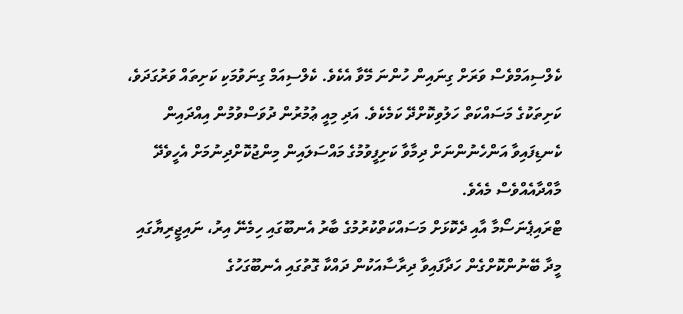ކެލްސިއަމްވެސް ވަރަށް ގިނައިން ހުންނަ މޭވާ އެކެވެ. ކެލްސިއަމް ގިނަވުމަކި ކަށިތައް ވަރުގަދަވެ، ކަށިތަކުގެ މަސައްކަތް ހަލުވިކޮށްދޭ ކަމެކެވެ. އަދި މިއީ ޢުމުރުން ދުވަސްވުމުން އިއްދައިން ކެނޑިފައިވާ އަންހެނުންނަށް ދިމާވާ ކަށިފީވުމުގެ މައްސަލައިން މިންޖުކޮށްދިނުމަށް އެހީވެދޭ މާއްދާއެއްވެސް މެއެވެ.
ޓްރައިޕެނަސޯމާ އާއި ދެކޮޅަށް މަސައްކަތްކުރުމުގެ ބާރު އެނބޫގައި ހިމެނޭ އިރު، ނައިޖީރިޔާގައި މީދާ ބޭނުންކޮށްގެން ހަދާފައިވާ ދިރާސާއަކުން ދައްކާ ގޮތުގައި އެނބޫގަހުގެ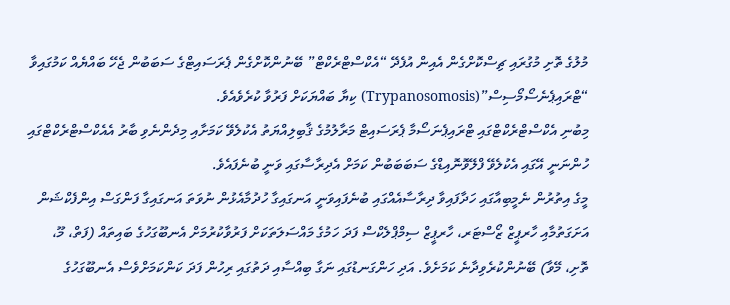މުލުގެ ތޮށި މުގުރައި ޗިސްކޮށްގެން އެއިން އުފެދޭ “އެކްސްޓްރެކްޓް” ބޭނުންކޮށްގެން ޕެރަސައިޓްގެ ސަބަބުން ޖެހޭ ބައްޔެއް ކަމުގައިވާ “ޓްރައިޕެނެސޯމޯސިސް”(Trypanosomosis) ކިޔާ ބައްޔަކަށް ފަރުވާ ކުރެވެއެވެ.
މިބުނި އެކްސްޓްރެކްޓްގައި ޓްރައިޕެނަސޯމާ ޕެރަސައިޓް މަރާލުމުގެ ޤާބިލިއްޔަތު އެކުލެވޭ ކަމަށާއި މިދެންނެވި ބާރު އެއެކްސްޓްރެކްޓްގައި ހުންނަނީ އޭގައި އެކުލެވޭ ފްލޭވޮނޮއިޑްގެ ސަބަބަބުން ކަމަށް އެދިރާސާގައި ވަނީ ބުނެފައެވެ.
މީގެ އިތުރުން ނެމީބިއާގައި ހަދާފައިވާ ދިރާސާއެއްގައި ބުނެފައިވަނީ އަނގައިގާ ހުދުމާއެޅުން ނުވަތަ އަނގައިގާ ފަންގަސް އިންފެކްޝަން އަށަގަތުމާއި ހާރޕީޒް ޒޯސްޓަރ، ހާރޕީޒް ސިމްޕްލެކްސް ފަދަ ހަމުގެ މައްސަލަތަކަށް ފަރުވާކުރުމަށް އެނބޫގަހުގެ ބައިތައް (ފަތް، މޫ، ތޮށި، މޭވާ) ބޭނުންކުރެވިދާނެ ކަމަށެވެ. އަދި ހަންގަނޑުގައި ނަގާ ބިއްސާއި ދަތުގައި ރިހުން ފަދަ ކަންކަމަށްވެސް އެނބޫގަހުގެ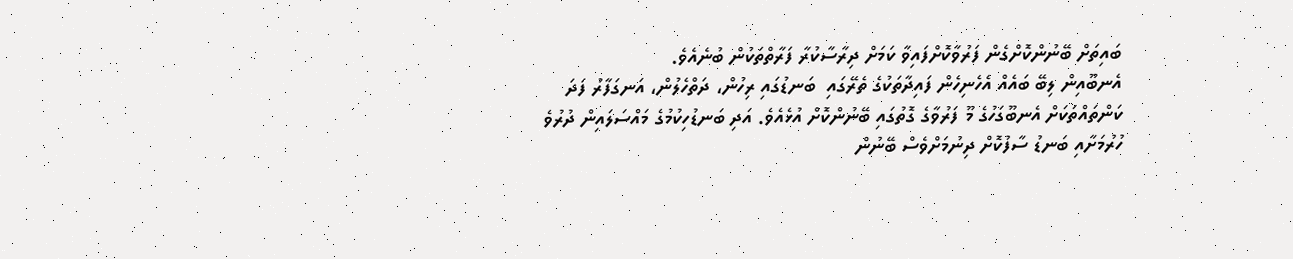ބައިތަށް ބޭނުންކޮށްގެން ފަރުވާކޮށްފައިވާ ކަމަށް ދިރާސާކުރާ ފަރާތްތަކުން ބުނެއެވެ.
އެނބޫއިން ލިބޭ ބައެއް އެހެނިހެން ފައިދާތަކުގެ ތެރޭގައި  ބަނޑުގައި ރިހުން، ދަތްހެލުން، އަނގަފާރު ފަދަ ކަންތައްތަކަށް އެނބޫގަހުގެ މޫ ފަރުވާގެ ގޮތުގައި ބޭނުންކޮށް އުޅެއެވެ. އަދި ބަނޑުހިކުމުގެ މައްސަލައިން ދުރުވެ ހުރުމަށާއި ބަނޑު ސާފުކޮށް ދިނުމަށްވެސް ބޭނުން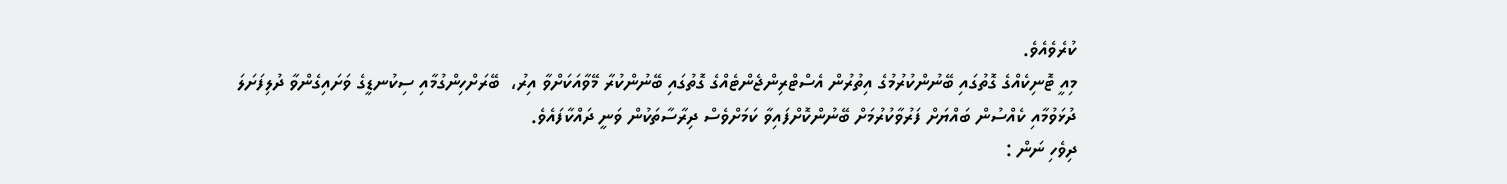ކުރެވެއެވެ.
މިއީ ޓޮނިކެއްގެ ގޮތުގައި ބޭނުންކުރުމުގެ އިތުރުން އެސްޓްރިންޖެންޓެއްގެ ގޮތުގައި ބޭނުންކުރާ މޭވާއަކަށްވާ އިރު،  ބޭރަށްހިންގުމާއި ސިކުނޑީގެ ވަށައިގެންވާ ދުލިފަށަލަ ދުޅަވުމާއި ކެއްސުން ބައްޔަށް ފަރުވާކުރުމަށް ބޭނުންކޮށްފައިވާ ކަމަށްވެސް ދިރާސާތަކުން ވަނީ ދައްކާފައެވެ.
ދިވެހި ނަން :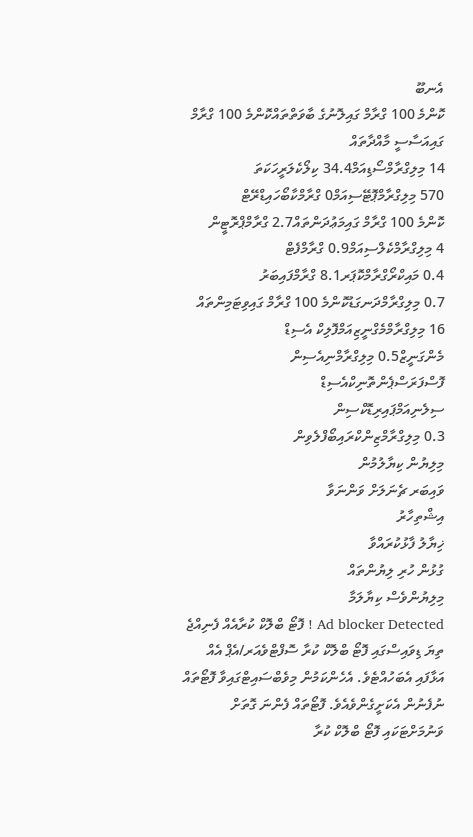އެނބޫ
ކޮންމެ 100 ގްރާމް ގައިލޮނުގެ ބާވަތްތައްކޮންމެ 100 ގްރާމް ގައިއަސާސީ މާއްދާތައް
14 މިލިގްރާމްސޯޑިއަމް34.4 ކިލޯކެލަރީހަކަތަ
570 މިލިގްރާމްޕޮޓޭސިއަމް0 ގްރާމްކާބޯހައިޑްރޭޓް
ކޮންމެ 100 ގްރާމް ގައިމަޢުދަންތައް2.7 ގްރާމްޕްރޮޓީން
4 މިލިގްރާމްކެލްސިއަމް0.9 ގްރާމްފެޓް
0.4 މައިކްރޯގްރާމްކޮޕަރ8.1 ގްރާމްފައިބަރު
0.7 މިލިގްރާމްދަނގަޑުކޮންމެ 100 ގްރާމް ގައިވިޓަމިންތައް
16 މިލިގްރާމްމެގްނީޒިއަމްފޮލިކް އެސިޑް
މެންގަނީޒް0.5 މިލިގްރާމްނިއެސިން
ފޮސްފަރަސްޕެންތޮނިކްއެސިޑް
ސިލެނިއަމްޕައިރިޑޮކްސިން
0.3 މިލިގްރާމްޒިންކްރައިބޯފްލެވިން
މިލިޔުން ކިޔާލުމުން
ވައިބަރ ޗެނަލަށް ވަންނަވާ
އިޝްތިހާރު
ޚިޔާލު ފާޅުކުރައްވާ
ގުޅުން ހުރި ލިޔުންތައް
މިލިޔުންވެސް ކިޔާލަމާ
Ad blocker Detected ! ފޮޓޯ ބްލޮކް ކުރާއެއް ފެނިއްޖެ
ތިޔަ ޑިވައިސްގައި ފޮޓޯ ބްލޮކް ކުރާ ސޮފްޓްވެއަރ/އެޕް އެއް އަޅާފައި އެބަހުއްޓެވެ. އެހެންކަމުން މިވެބްސައިޓްގައިވާ ފޮޓޯތައް ނުފެނުން އެކަށީގެންވެއެވެ. ފޮޓޯތައް ފެންނަ ގޮތަށް ވަނުމަށްޓަކައި ފޮޓޯ ބްލޮކް ކުރާ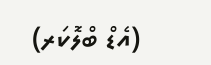(އެޑް ބްލޮކަރ)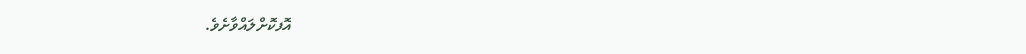އޮފކޮށްލައްވާށެވެ.